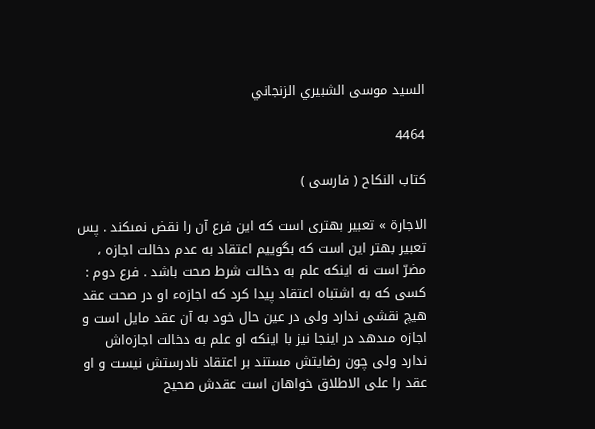السيد موسى الشبيري الزنجاني

4464

كتاب النكاح ( فارسى )

الاجارة » تعبير بهترى است كه اين فرع آن را نقض نمىكند . پس تعبير بهتر اين است كه بگوييم اعتقاد به عدم دخالت اجازه ، مضرّ است نه اينكه علم به دخالت شرط صحت باشد . فرع دوم : كسى كه به اشتباه اعتقاد پيدا كرد كه اجازهء او در صحت عقد هيچ نقشى ندارد ولى در عين حال خود به آن عقد مايل است و اجازه مىدهد در اينجا نيز با اينكه او علم به دخالت اجازه‌اش ندارد ولى چون رضايتش مستند بر اعتقاد نادرستش نيست و او عقد را على الاطلاق خواهان است عقدش صحيح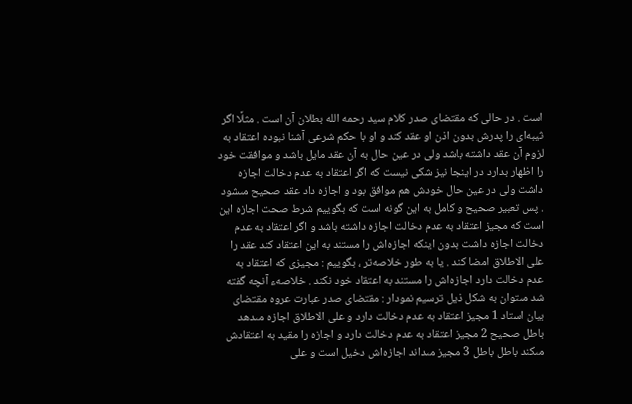است . در حالى كه مقتضاى صدر كلام سيد رحمه الله بطلان آن است . مثلًا اگر ثيبه‌اى را پدرش بدون اذن او عقد كند و او با حكم شرعى آشنا نبوده اعتقاد به لزوم آن عقد داشته باشد ولى در عين حال به آن عقد مايل باشد و موافقت خود را اظهار بدارد در اينجا نيز شكى نيست كه اگر اعتقاد به عدم دخالت اجازه داشت ولى در عين حال خودش هم موافق بود و اجازه داد عقد صحيح مىشود . پس تعبير صحيح و كامل به اين گونه است كه بگوييم شرط صحت اجازه اين است كه مجيز اعتقاد به عدم دخالت اجازه داشته باشد و اگر اعتقاد به عدم دخالت اجازه داشت بدون اينكه اجازه‌اش را مستند به اين اعتقاد كند عقد را على الاطلاق امضا كند . يا به طور خلاصه‌تر ، بگوييم : مجيزى كه اعتقاد به عدم دخالت دارد اجازه‌اش را مستند به اعتقاد خود نكند . خلاصهء آنچه گفته شد مىتوان به شكل ذيل ترسيم نمودار : مقتضاى صدر عبارت عروه مقتضاى بيان استاد 1 مجيز اعتقاد به عدم دخالت دارد و على الاطلاق اجازه مىدهد باطل صحيح 2 مجيز اعتقاد به عدم دخالت دارد و اجازه را مقيد به اعتقادش مىكند باطل باطل 3 مجيز مىداند اجازه‌اش دخيل است و على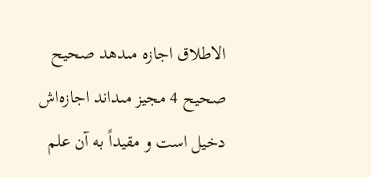الاطلاق اجازه مىدهد صحيح صحيح 4 مجيز مىداند اجازه‌اش دخيل است و مقيداً به آن علم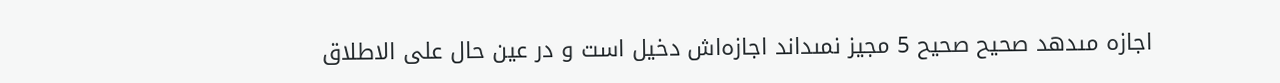اجازه مىدهد صحيح صحيح 5 مجيز نمىداند اجازه‌اش دخيل است و در عين حال على الاطلاق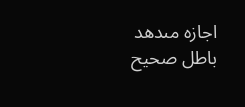اجازه مىدهد باطل صحيح